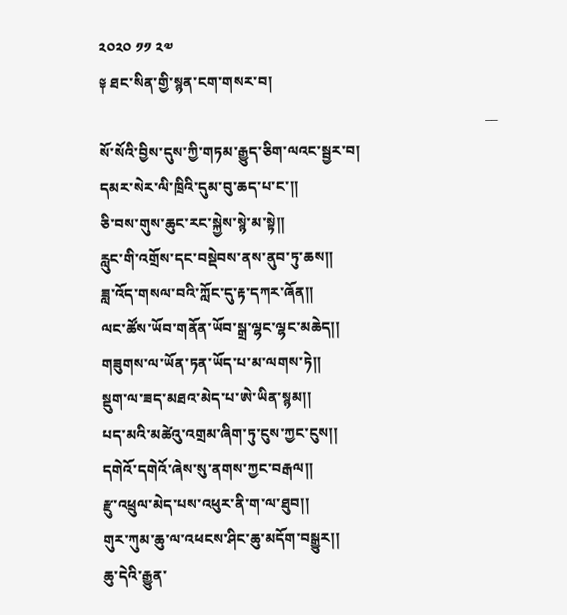༢༠༢༠ ༡༡ ༢༧
༈ ཐང་སིན་གྱི་སྙན་ངག་གསར་བ།
                                                                                                          __ སོ་སོའི་བྱིས་དུས་ཀྱི་གཏམ་རྒྱུད་ཅིག་ལའང་སྦྱར་བ།
དམར་སེར་ལི་ཁྲིའི་དུམ་བུ་ཆད་པ་ང་།།
ཅི་བས་གུས་ཆུང་རང་སྐྱེས་སྙེ་མ་སྟེ།།
རླུང་གི་འགྲོས་དང་བསྡེབས་ནས་ནུབ་ཏུ་ཆས།།
ཟླ་འོད་གསལ་བའི་ཀློང་དུ་རྟ་དཀར་ཞོན།།
ལང་ཚོས་ཡོབ་གནོན་ཡོབ་སྒྲ་ལྷང་ལྷང་མཆེད།།
གཟུགས་ལ་ཡོན་ཏན་ཡོད་པ་མ་ལགས་ཏེ།།
སྡུག་ལ་ཟད་མཐའ་མེད་པ་ཨེ་ཡིན་སྙམ།།
པད་མའི་མཚེའུ་འགྲམ་ཞིག་ཏུ་ངུས་ཀྱང་ངུས།།
དགེའོ་དགེའོ་ཞེས་སུ་ནགས་ཀྱང་བརྒལ།།
རྫུ་འཕྲུལ་མེད་པས་འཕུར་ནི་ག་ལ་ཐུབ།།
གུར་ཀུམ་ཆུ་ལ་འཕངས་ཤིང་ཆུ་མདོག་བསྒྱུར།།
ཆུ་དེའི་རྒྱུན་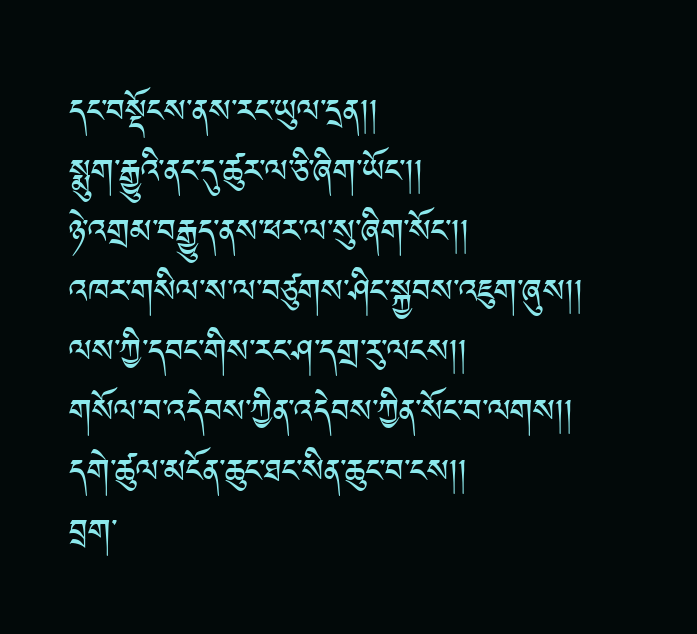དང་བསྡོངས་ནས་རང་ཡུལ་དྲན།།
སྨུག་རྒྱུའི་ནང་དུ་ཚུར་ལ་ཅི་ཞིག་ཡོང་།།
ཉེ་འགྲམ་བརྒྱུད་ནས་ཕར་ལ་སུ་ཞིག་སོང་།།
འཁར་གསིལ་ས་ལ་བཙུགས་ཤིང་སྐྱབས་འཇུག་ཞུས།།
ལས་ཀྱི་དབང་གིས་རང་ཤ་དགྲ་རུ་ལངས།།
གསོལ་བ་འདེབས་ཀྱིན་འདེབས་ཀྱིན་སོང་བ་ལགས།།
དགེ་ཚུལ་མངོན་ཆུང་ཐང་སིན་ཆུང་བ་ངས།།
བྲག་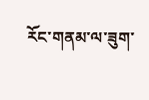རོང་གནམ་ལ་ཟུག་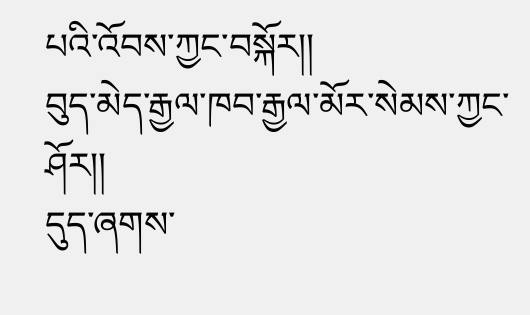པའི་འོབས་ཀྱང་བསྐོར།།
བུད་མེད་རྒྱལ་ཁབ་རྒྱལ་མོར་སེམས་ཀྱང་ཤོར།།
དུད་ཞགས་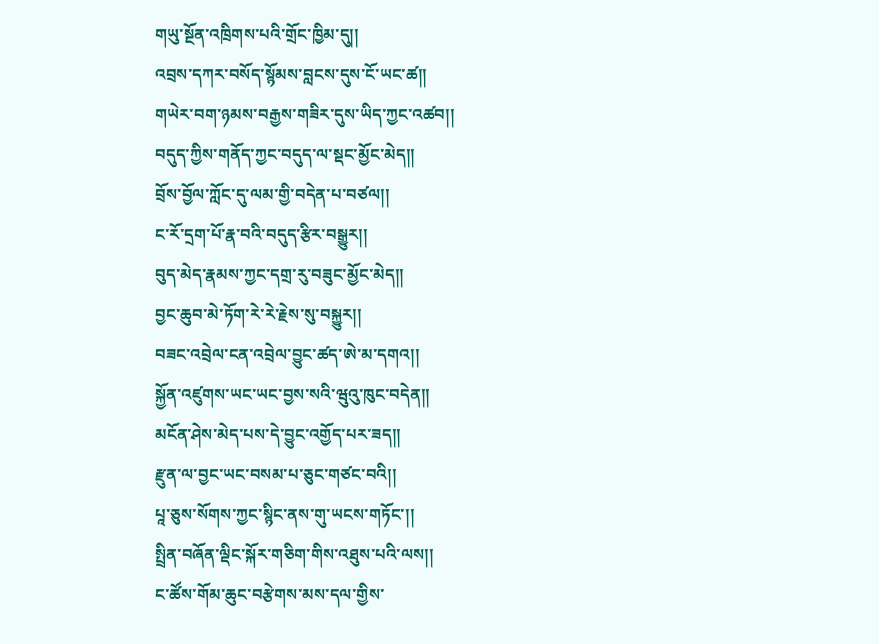གཡུ་སྔོན་འཁྲིགས་པའི་གྲོང་ཁྱིམ་དུ།།
འབྲས་དཀར་བསོད་སྙོམས་བླངས་དུས་ངོ་ཡང་ཚ།།
གཡེར་བག་ཉམས་བརྒྱས་གཟིར་དུས་ཡིད་ཀྱང་འཚབ།།
བདུད་ཀྱིས་གནོད་ཀྱང་བདུད་ལ་སྡང་མྱོང་མེད།།
བྲོས་བྱོལ་ཀློང་དུ་ལམ་གྱི་བདེན་པ་བཙལ།།
ང་རོ་དྲག་པོ་རྣ་བའི་བདུད་རྩིར་བསྒྱུར།།
བུད་མེད་རྣམས་ཀྱང་དགྲ་རུ་བཟུང་མྱོང་མེད།།
བྱང་ཆུབ་མེ་ཏོག་རེ་རེ་རྗེས་སུ་བསྐྱུར།།
བཟང་འབྲེལ་ངན་འབྲེལ་བྱུང་ཚད་ཨེ་མ་དགའ།།
སྐྱོན་འཛུགས་ཡང་ཡང་བྱས་སའི་ཝུའུ་ཁུང་བདེན།།
མངོན་ཤེས་མེད་པས་དེ་བྱུང་འགྱོད་པར་ཟད།།
རྫུན་ལ་བྱང་ཡང་བསམ་པ་ཅུང་གཙང་བའི།།
པཱ་ཅུས་སོགས་ཀྱང་སྙིང་ནས་གུ་ཡངས་གཏོང་།།
སྤྲིན་བཞོན་ལྡིང་སྐོར་གཅིག་གིས་འཐུས་པའི་ལས།།
ང་ཚོས་གོམ་ཆུང་བརྩེགས་མས་དལ་གྱིས་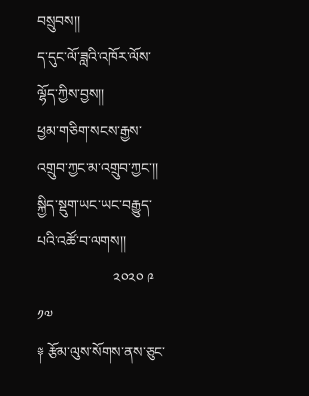བསྲུབས།།
ད་དུང་ལོ་ཟླའི་འཁོར་ལོས་ལྷོད་ཀྱིས་བྱས།།
ཕྱམ་གཅིག་སངས་རྒྱས་འགྲུབ་ཀྱང་མ་འགྲུབ་ཀྱང་།།
སྐྱིད་སྡུག་ཡང་ཡང་བརྒྱུད་པའི་འཚོ་བ་ལགས།།
                     ༢༠༢༠ ༩ ༡༧
༈ རྩོམ་ལུས་སོགས་ནས་ཅུང་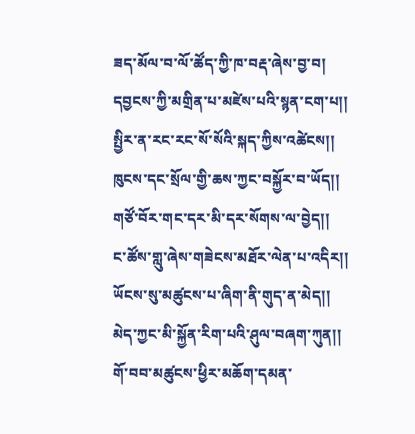ཟད་མོལ་བ་ལོ་ཚོད་ཀྱི་ཁ་བརྡ་ཞེས་བྱ་བ།
དབྱངས་ཀྱི་མགྲིན་པ་མཛེས་པའི་སྙན་ངག་པ།།
སྤྱིར་ན་རང་རང་སོ་སོའི་སྐད་ཀྱིས་འཚེངས།།
ཁུངས་དང་སྲོལ་གྱི་ཆས་ཀྱང་བསྐྱོར་བ་ཡོད།།
གཙོ་བོར་གང་དར་མི་དར་སོགས་ལ་བྱེད།།
ང་ཚོས་གླུ་ཞེས་གཟེངས་མཐོར་ལེན་པ་འདིར།།
ཡོངས་སུ་མཚུངས་པ་ཞིག་ནི་གུད་ན་མེད།།
མེད་ཀྱང་མི་སྐྱོན་རིག་པའི་ཤུལ་བཞག་ཀུན།།
གོ་བབ་མཚུངས་ཕྱིར་མཆོག་དམན་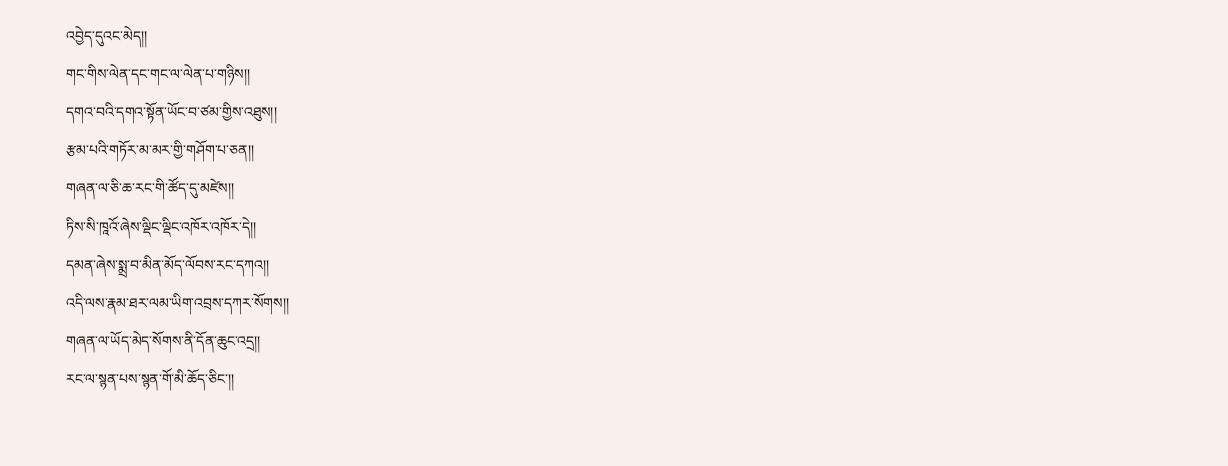འབྱེད་དུའང་མེད།།
གང་གིས་ལེན་དང་གང་ལ་ལེན་པ་གཉིས།།
དགའ་བའི་དགའ་སྟོན་ཡོང་བ་ཙམ་གྱིས་འཐུས།།
རྩམ་པའི་གཏོར་མ་མར་གྱི་གཤོག་པ་ཅན།།
གཞན་ལ་ཅི་ཆ་རང་གི་ཚོད་དུ་མཛེས།།
ཏིས་སི་ཁཱའོ་ཞེས་ལྡིང་ལྡིང་འཁོར་འཁོར་དེ།།
དམན་ཞེས་སྨྲ་བ་མིན་མོད་ལོབས་རང་དཀའ།།
འདི་ལས་རྣམ་ཐར་ལམ་ཡིག་འབྲས་དཀར་སོགས།།
གཞན་ལ་ཡོད་མེད་སོགས་ནི་དོན་ཆུང་འདྲ།།
རང་ལ་སྙན་པས་སྙན་གོ་མི་ཆོད་ཅིང་།།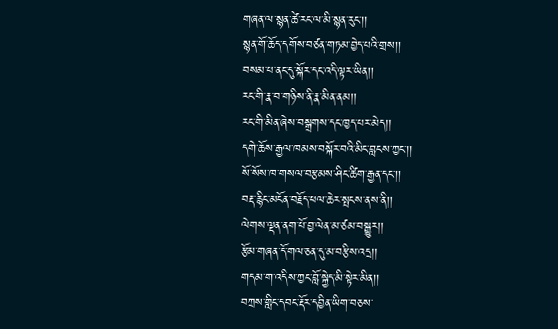གཞན་ལ་སྙན་ཚེ་རང་ལ་མི་སྙན་རུང་།།
སྙན་གོ་ཆོད་དགོས་བཙན་གཏམ་བྱེད་པའི་གྲས།།
བསམ་པ་ནང་དུ་སྐོར་དང་འདི་ལྟར་ཡིན།།
རང་གི་རྣ་བ་གཉིས་ནི་རྣ་མིན་ནམ།།
རང་གི་མིན་ཞེས་བསྒྲགས་དང་ཁྱད་པར་མེད།།
དགེ་ཆོས་རྒྱལ་ཁམས་བསྐོར་བའི་མིང་བླངས་ཀྱང་།།
སོ་སོས་ཁ་གསལ་བརྩམས་ཤིང་ཚིག་རྒྱན་དང་།།
བརྡ་རྙིང་མངོན་བརྗོད་ཕལ་ཆེར་སྤངས་ནས་ནི།།
ལེགས་ལྡན་ནག་པོ་བྱ་ལེན་མ་ཙམ་བསྒྱུར།།
རྩོམ་གཞན་དོ་གལ་ཅན་དུ་མ་བརྩིས་འདྲ།།
གདམ་ག་འདིས་ཀྱང་བློ་སྐྱེད་མི་སྟེར་མིན།།
བཀྲས་གླིང་དབང་རྡོར་དབྱིན་ཡིག་བཅས་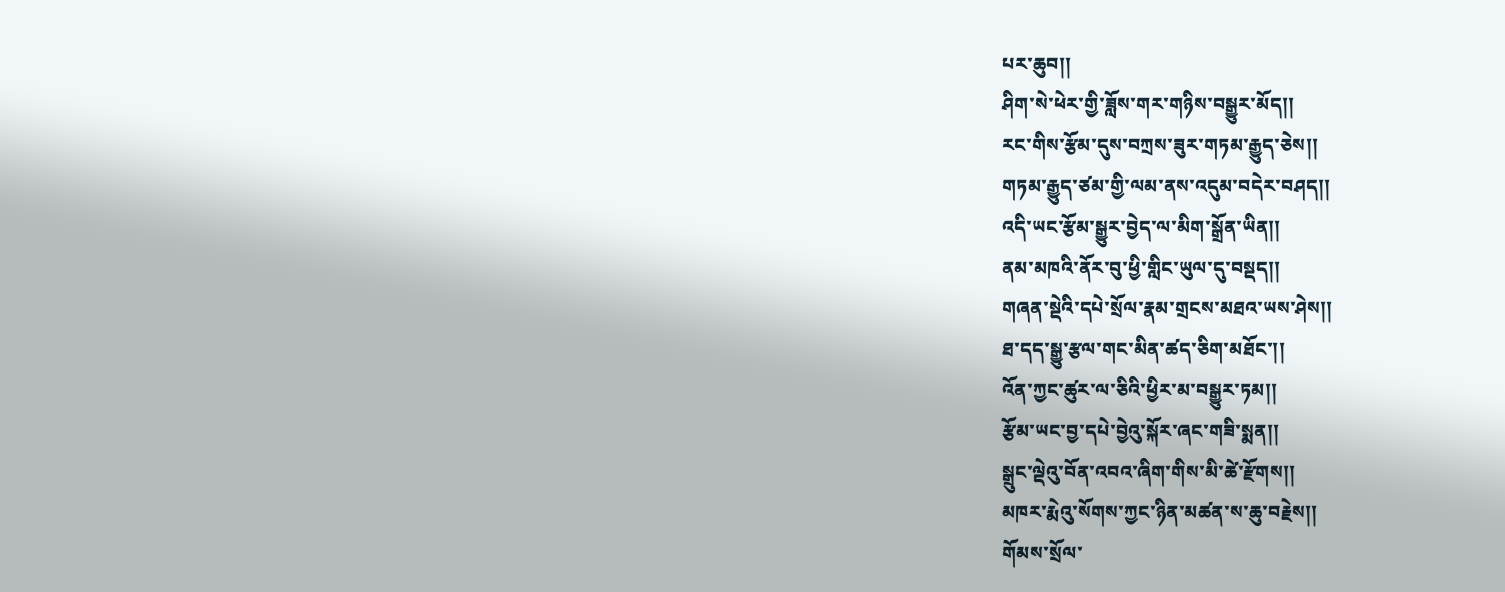པར་ཆུབ།།
ཤིག་སེ་ཕེར་གྱི་ཟློས་གར་གཉིས་བསྒྱུར་མོད།།
རང་གིས་རྩོམ་དུས་བཀྲས་ཟུར་གཏམ་རྒྱུད་ཅེས།།
གཏམ་རྒྱུད་ཙམ་གྱི་ལམ་ནས་འདུམ་བདེར་བཤད།།
འདི་ཡང་རྩོམ་སྒྱུར་བྱེད་ལ་མིག་སྒྲོན་ཡིན།།
ནམ་མཁའི་ནོར་བུ་ཕྱི་གླིང་ཡུལ་དུ་བསྡད།།
གཞན་སྡེའི་དཔེ་སྲོལ་རྣམ་གྲངས་མཐའ་ཡས་ཤེས།།
ཐ་དད་སྒྱུ་རྩལ་གང་མིན་ཚད་ཅིག་མཐོང་།།
འོན་ཀྱང་ཚུར་ལ་ཅིའི་ཕྱིར་མ་བསྒྱུར་ཏམ།།
རྩོམ་ཡང་བྱ་དཔེ་བྱེའུ་སྐོར་ཞང་གཟི་སྨན།།
སྒྲུང་ལྡེའུ་བོན་འབའ་ཞིག་གིས་མི་ཚེ་རྫོགས།།
མཁར་རྨེའུ་སོགས་ཀྱང་ཉིན་མཚན་ས་ཆུ་བརྗེས།།
གོམས་སྲོལ་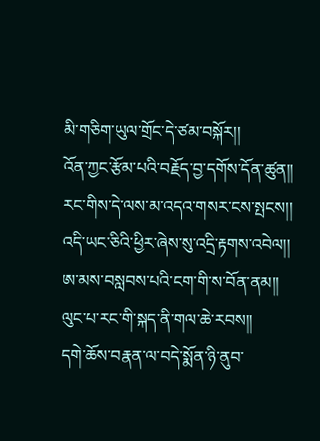མི་གཅིག་ཡུལ་གྲོང་དེ་ཙམ་བསྐོར།།
འོན་ཀྱང་རྩོམ་པའི་བརྗོད་བྱ་དགོས་དོན་ཚུན།།
རང་གིས་དེ་ལས་མ་འདའ་གསར་ངས་སྤངས།།
འདི་ཡང་ཅིའི་ཕྱིར་ཞེས་སུ་འདྲི་རྟགས་འབེལ།།
ཨ་མས་བསླབས་པའི་ངག་གི་ས་བོན་ནམ།།
ལུང་པ་རང་གི་སྐད་ནི་གལ་ཆེ་རབས།།
དགེ་ཆོས་བརྣན་ལ་བདེ་སྨོན་ཉི་ནུབ་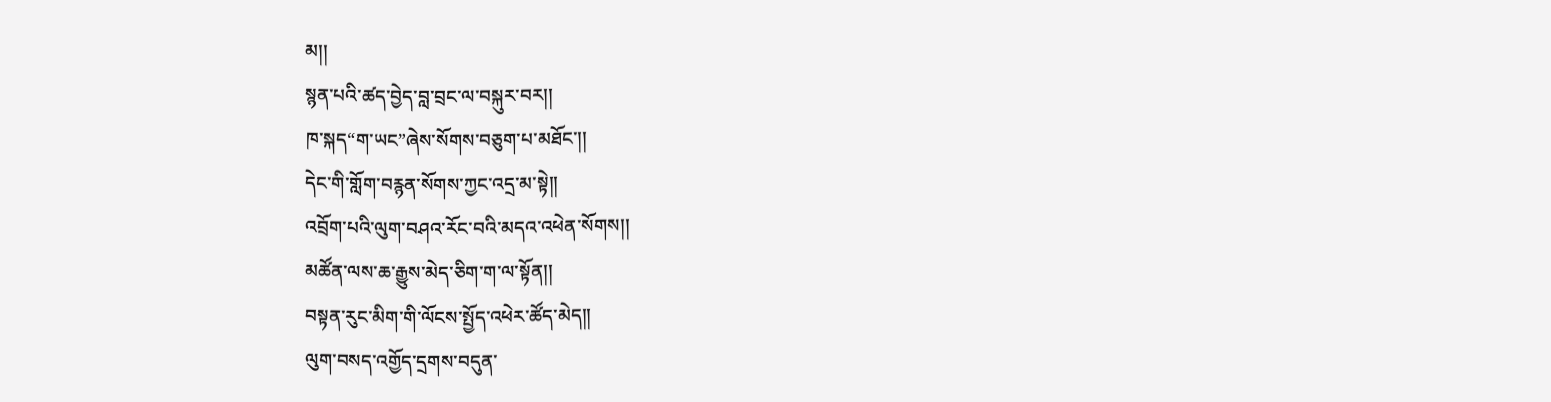མ།།
སྙན་པའི་ཚད་བྱེད་བླ་བྲང་ལ་བསྐུར་བར།།
ཁ་སྐད“ག་ཡང”ཞེས་སོགས་བཅུག་པ་མཐོང་།།
དེང་གི་གློག་བརྙན་སོགས་ཀྱང་འདྲ་མ་སྟེ།།
འབྲོག་པའི་ལུག་བཤའ་རོང་བའི་མདའ་འཕེན་སོགས།།
མཚོན་ལས་ཆ་རྒྱུས་མེད་ཅིག་ག་ལ་སྟོན།།
བསྟན་རུང་མིག་གི་ལོངས་སྤྱོད་འཕེར་ཚོད་མེད།།
ལུག་བསད་འགྱོད་དྲགས་བདུན་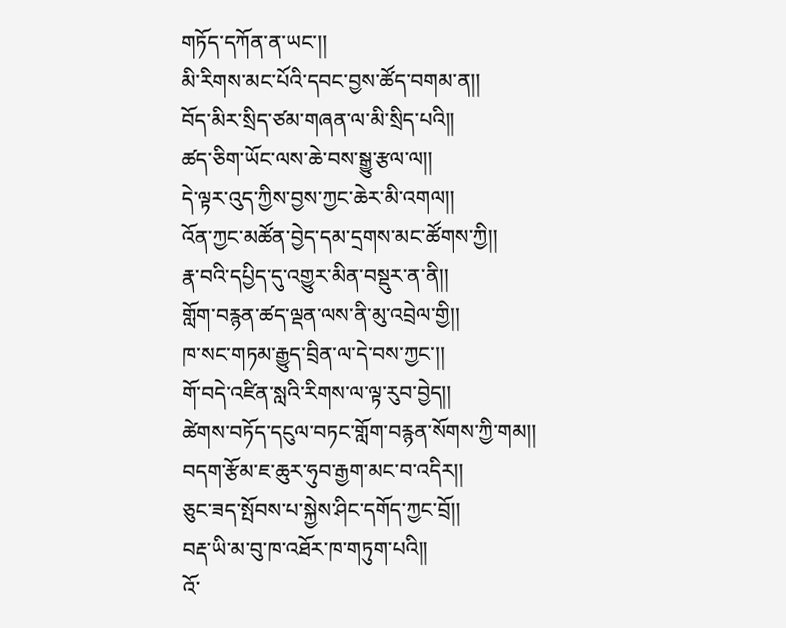གཏོད་དཀོན་ན་ཡང་།།
མི་རིགས་མང་པོའི་དབང་བྱས་ཚོད་བགམ་ན།།
བོད་མིར་སྲིད་ཙམ་གཞན་ལ་མི་སྲིད་པའི།།
ཚད་ཅིག་ཡོང་ལས་ཆེ་བས་སྒྱུ་རྩལ་ལ།།
དེ་ལྟར་འུད་ཀྱིས་བྱས་ཀྱང་ཆེར་མི་འགལ།།
འོན་ཀྱང་མཚོན་བྱེད་དམ་དྲགས་མང་ཚོགས་ཀྱི།།
རྣ་བའི་དཔྱིད་དུ་འགྱུར་མིན་བསྡུར་ན་ནི།།
གློག་བརྙན་ཚད་ལྡན་ལས་ནི་མུ་འབྲེལ་གྱི།།
ཁ་སང་གཏམ་རྒྱུད་བྲིན་ལ་དེ་བས་ཀྱང་།།
གོ་བདེ་འཛིན་སླའི་རིགས་ལ་ལྟ་རུབ་བྱེད།།
ཚེགས་བཏོད་དངུལ་བཏང་གློག་བརྙན་སོགས་ཀྱི་གམ།།
བདག་རྩོམ་ཇ་ཆུར་ཧུབ་རྒྱག་མང་བ་འདིར།།
ཅུང་ཟད་སྤོབས་པ་སྐྱེས་ཤིང་དགོད་ཀྱང་བྲོ།།
བརྡ་ཡི་མ་བུ་ཁ་འཐོར་ཁ་གཏུག་པའི།།
འོ་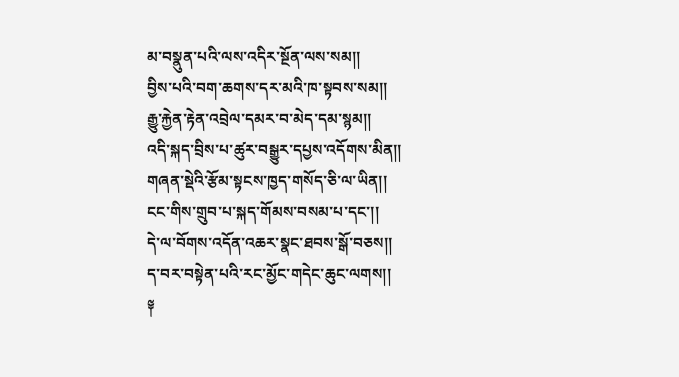མ་བསྣུན་པའི་ལས་འདིར་སྔོན་ལས་སམ།།
བྱིས་པའི་བག་ཆགས་དར་མའི་ཁ་སྟབས་སམ།།
རྒྱུ་རྐྱེན་རྟེན་འབྲེལ་དམར་བ་མེད་དམ་སྙམ།།
འདི་སྐད་བྲིས་པ་ཚུར་བསྒྱུར་དཔྱས་འདོགས་མིན།།
གཞན་སྡེའི་རྩོམ་སྟངས་ཁྱད་གསོད་ཅི་ལ་ཡིན།།
ངང་གིས་གྲུབ་པ་སྐད་གོམས་བསམ་པ་དང་།།
དེ་ལ་བོགས་འདོན་འཆར་སྣང་ཐབས་སྒོ་བཅས།།
ད་བར་བསྟེན་པའི་རང་མྱོང་གདེང་ཆུང་ལགས།།
༈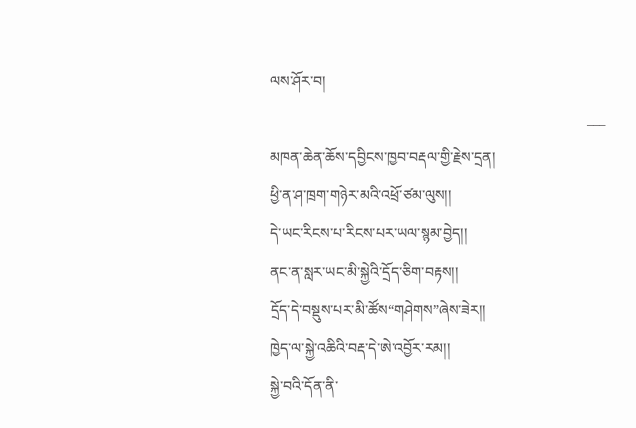ལས་ཤོར་བ།
                                                                                       ___ མཁན་ཆེན་ཆོས་དབྱིངས་ཁྱབ་བརྡལ་གྱི་རྗེས་དྲན།
ཕྱི་ན་ཤ་ཁྲག་གཉེར་མའི་འཕྲོ་ཙམ་ལུས།།
དེ་ཡང་རིངས་པ་རིངས་པར་ཡལ་སྙམ་བྱེད།།
ནང་ན་སླར་ཡང་མི་སྐྱེའི་དྲོད་ཅིག་བརྟས།།
དྲོད་དེ་བསྡུས་པར་མི་ཚོས“གཤེགས”ཞེས་ཟེར།།
ཁྱེད་ལ་སྐྱེ་འཆིའི་བརྡ་དེ་ཨེ་འབྱོར་རམ།།
སྐྱེ་བའི་དོན་ནི་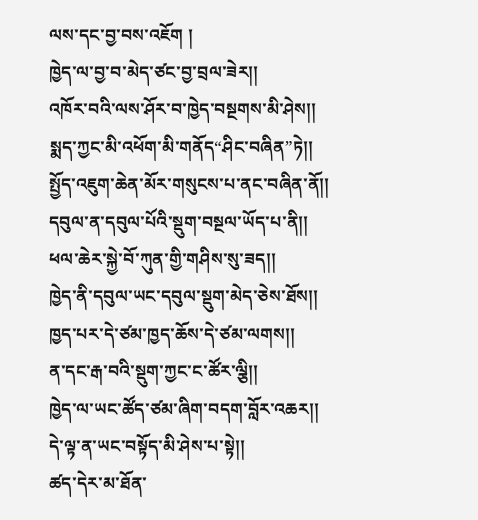ལས་དང་བྱ་བས་འཇོག །
ཁྱེད་ལ་བྱ་བ་མེད་ཙང་བྱ་བྲལ་ཟེར།།
འཁོར་བའི་ལས་ཤོར་བ་ཁྱེད་བསྔགས་མི་ཤེས།།
སྨད་ཀྱང་མི་འཕོག་མི་གནོད“ཤིང་བཞིན”ཏེ།།
སྤྱོད་འཇུག་ཆེན་མོར་གསུངས་པ་ནང་བཞིན་ནོ།།
དབུལ་ན་དབུལ་པོའི་སྡུག་བསྔལ་ཡོད་པ་ནི།།
ཕལ་ཆེར་སྐྱེ་བོ་ཀུན་གྱི་གཤིས་སུ་ཟད།།
ཁྱེད་ནི་དབུལ་ཡང་དབུལ་སྡུག་མེད་ཅེས་ཐོས།།
ཁྱད་པར་དེ་ཙམ་ཁྱད་ཆོས་དེ་ཙམ་ལགས།།
ན་དང་རྒ་བའི་སྡུག་ཀྱང་ང་ཚོར་ལྕི།།
ཁྱེད་ལ་ཡང་ཚོད་ཙམ་ཞིག་བདག་བློར་འཆར།།
དེ་ལྟ་ན་ཡང་བསྟོད་མི་ཤེས་པ་སྟེ།།
ཚད་དེར་མ་ཐོན་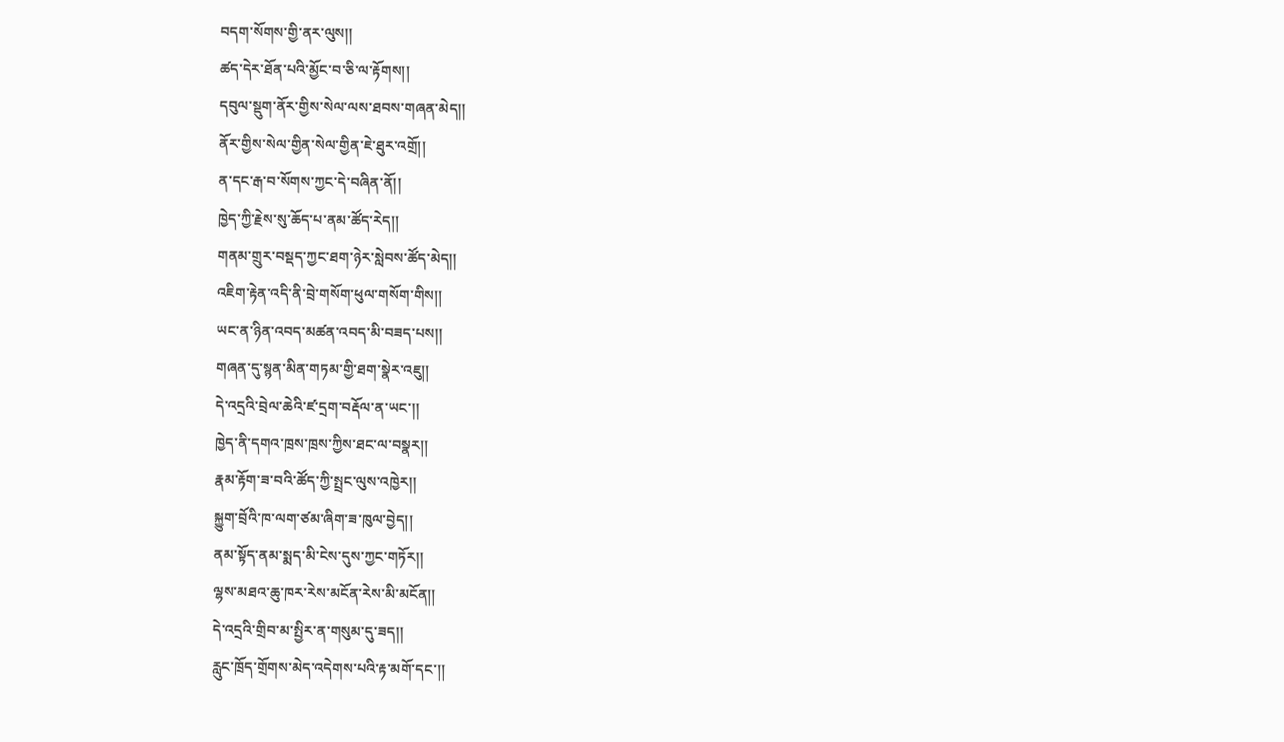བདག་སོགས་གྱི་ནར་ལུས།།
ཚད་དེར་ཐོན་པའི་མྱོང་བ་ཅི་ལ་རྟོགས།།
དབུལ་སྡུག་ནོར་གྱིས་སེལ་ལས་ཐབས་གཞན་མེད།།
ནོར་གྱིས་སེལ་གྱིན་སེལ་གྱིན་ཇེ་ཐུར་འགྲོ།།
ན་དང་རྒ་བ་སོགས་ཀྱང་དེ་བཞིན་ནོ།།
ཁྱེད་ཀྱི་རྗེས་སུ་ཆོད་པ་ནམ་ཚོད་རེད།།
གནམ་གྲུར་བསྡད་ཀྱང་ཐག་ཉེར་སླེབས་ཚོད་མེད།།
འཇིག་རྟེན་འདི་ནི་བྲེ་གསོག་ཕུལ་གསོག་གིས།།
ཡང་ན་ཉིན་འབད་མཚན་འབད་མི་བཟད་པས།།
གཞན་དུ་སྙན་མིན་གཏམ་གྱི་ཐག་སྣེར་འཇུ།།
དེ་འདྲའི་བྲེལ་ཆེའི་ཛ་དྲག་བརྡོལ་ན་ཡང་།།
ཁྱེད་ནི་དགའ་ཁྲས་ཁྲས་ཀྱིས་ཐང་ལ་བསྣར།།
རྣམ་རྟོག་ཟ་བའི་ཚོད་ཀྱི་སྤྲང་ལུས་འཁྱེར།།
སྐྱུག་བྲོའི་ཁ་ལག་ཙམ་ཞིག་ཟ་ཁུལ་བྱེད།།
ནམ་སྟོད་ནམ་སྨད་མི་ངེས་དུས་ཀྱང་གཏོར།།
ལྷས་མཐའ་ཆུ་ཁར་རེས་མངོན་རེས་མི་མངོན།།
དེ་འདྲའི་གྲིབ་མ་སྤྱིར་ན་གསུམ་དུ་ཟད།།
རླུང་ཁྲོད་གྲོགས་མེད་འདེགས་པའི་རྟ་མགོ་དང་།།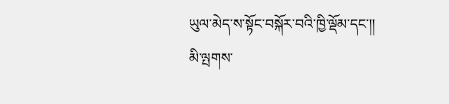ཡུལ་མེད་ས་སྟོང་བསྐོར་བའི་ཁྱི་ལྡོམ་དང་།།
མི་ལྤགས་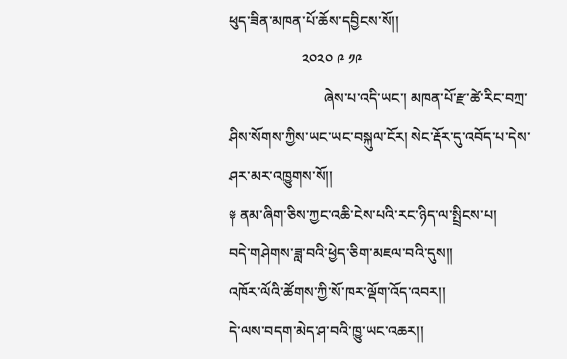ཕུད་ཟིན་མཁན་པོ་ཆོས་དབྱིངས་སོ།།
                    ༢༠༢༠ ༩ ༡༩
                          ཞེས་པ་འདི་ཡང་། མཁན་པོ་རྫ་ཚེ་རིང་བཀྲ་ཤིས་སོགས་ཀྱིས་ཡང་ཡང་བསྐུལ་ངོར། སེང་རྡོར་དུ་འབོད་པ་དེས་ཤར་མར་འཁྱུགས་སོ།།
༈ ནམ་ཞིག་ཅིས་ཀྱང་འཆི་ངེས་པའི་རང་ཉིད་ལ་སྤྲིངས་པ།
བདེ་གཤེགས་ཟླ་བའི་ཕྱེད་ཅིག་མཇལ་བའི་དུས།།
འཁོར་ལོའི་ཚོགས་ཀྱི་སོ་ཁར་ལྡོག་འོད་འབར།།
དེ་ལས་བདག་མེད་ཤ་བའི་ཁྱུ་ཡང་འཆར།།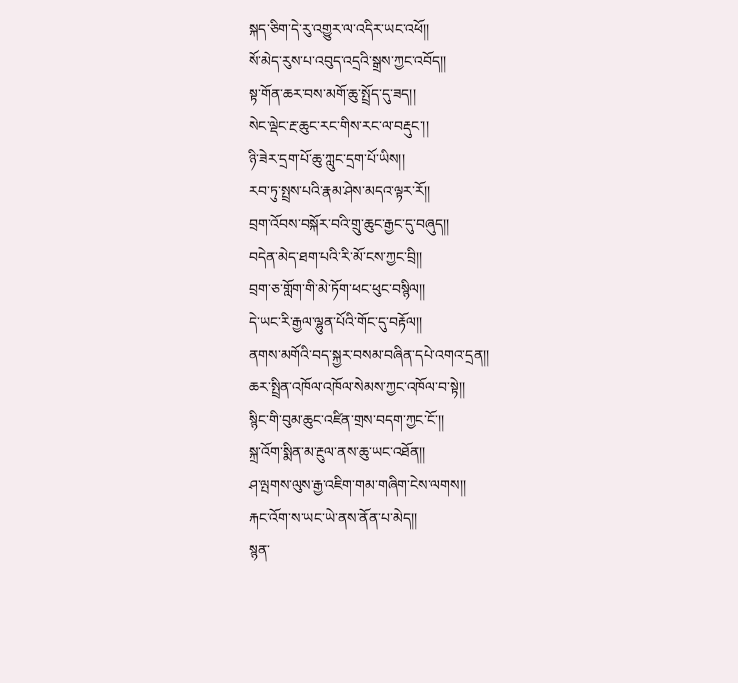སྐད་ཅིག་དེ་རུ་འགྱུར་ལ་འདིར་ཡང་འཕོ།།
སོ་མེད་རུས་པ་འབུད་འདྲའི་སྒྲས་ཀྱང་འབོད།།
སྟ་གོན་ཆར་བས་མགོ་ཆུ་སྤྲོད་དུ་ཟད།།
སེང་ལྡེང་རྔ་ཆུང་རང་གིས་རང་ལ་བརྡུང་།།
ཉི་ཟེར་དྲག་པོ་ཆུ་ཀླུང་དྲག་པོ་ཡིས།།
རབ་ཏུ་སྤྲས་པའི་རྣམ་ཤེས་མདའ་ལྟར་རོ།།
བྲག་འོབས་བསྐོར་བའི་གྲུ་ཆུང་རྒྱང་དུ་བཞུད།།
བདེན་མེད་ཐག་པའི་རི་མོ་ངས་ཀྱང་བྲི།།
བྲག་ཅ་གློག་གི་མེ་ཏོག་ཕང་ཕུང་བསྙིལ།།
དེ་ཡང་རི་རྒྱལ་ལྷུན་པོའི་གོང་དུ་བརྟོལ།།
ནགས་མགོའི་བད་སྐྱར་བསམ་བཞིན་དཔེ་འགའ་དྲན།།
ཆར་སྤྲིན་འཁོལ་འཁོལ་སེམས་ཀྱང་འཁོལ་བ་སྟེ།།
སྙིང་གི་བུམ་ཆུང་འཛིན་གྲས་བདག་ཀྱང་ངོ་།།
སྐྲ་འོག་སྨིན་མ་རྔུལ་ནས་ཆུ་ཡང་འཐོན།།
ཤ་ལྤགས་ལུས་རྒྱ་འཇིག་གམ་གཞིག་ངེས་ལགས།།
རྐང་འོག་ས་ཡང་ཡེ་ནས་ནོན་པ་མེད།།
སྙན་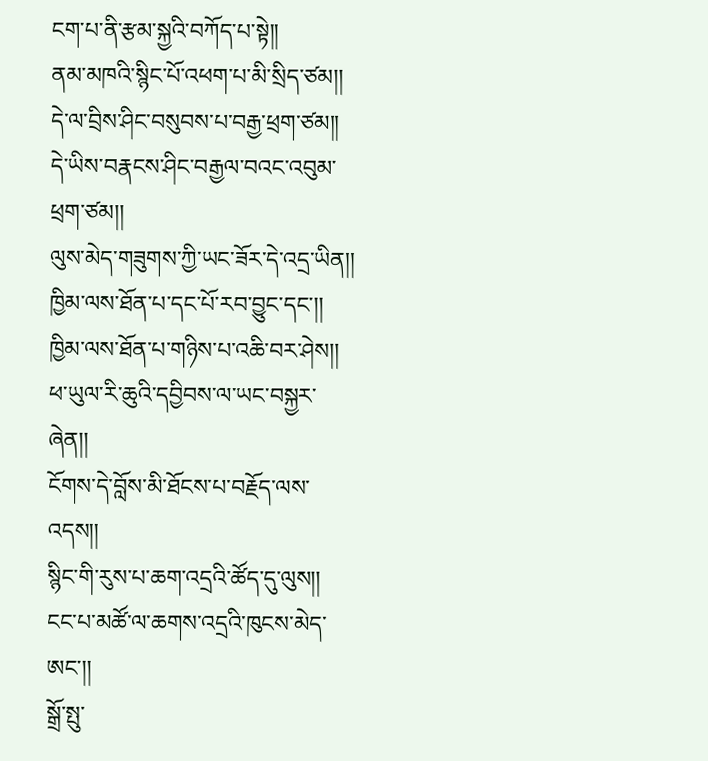ངག་པ་ནི་རྩམ་སྐྱའི་བཀོད་པ་སྟེ།།
ནམ་མཁའི་སྙིང་པོ་འཕག་པ་མི་སྲིད་ཙམ།།
དེ་ལ་བྲིས་ཤིང་བསུབས་པ་བརྒྱ་ཕྲག་ཙམ།།
དེ་ཡིས་བརྣངས་ཤིང་བརྒྱལ་བའང་འབུམ་ཕྲག་ཙམ།།
ལུས་མེད་གཟུགས་ཀྱི་ཡང་ཟོར་དེ་འདྲ་ཡིན།།
ཁྱིམ་ལས་ཐོན་པ་དང་པོ་རབ་བྱུང་དང་།།
ཁྱིམ་ལས་ཐོན་པ་གཉིས་པ་འཆི་བར་ཤེས།།
ཕ་ཡུལ་རི་ཆུའི་དབྱིབས་ལ་ཡང་བསྐྱར་ཞེན།།
ངོགས་དེ་བློས་མི་ཐོངས་པ་བརྗོད་ལས་འདས།།
སྙིང་གི་རུས་པ་ཆག་འདྲའི་ཚོད་དུ་ལུས།།
ངང་པ་མཚོ་ལ་ཆགས་འདྲའི་ཁུངས་མེད་ཨང་།།
སྒྲོ་སྤུ་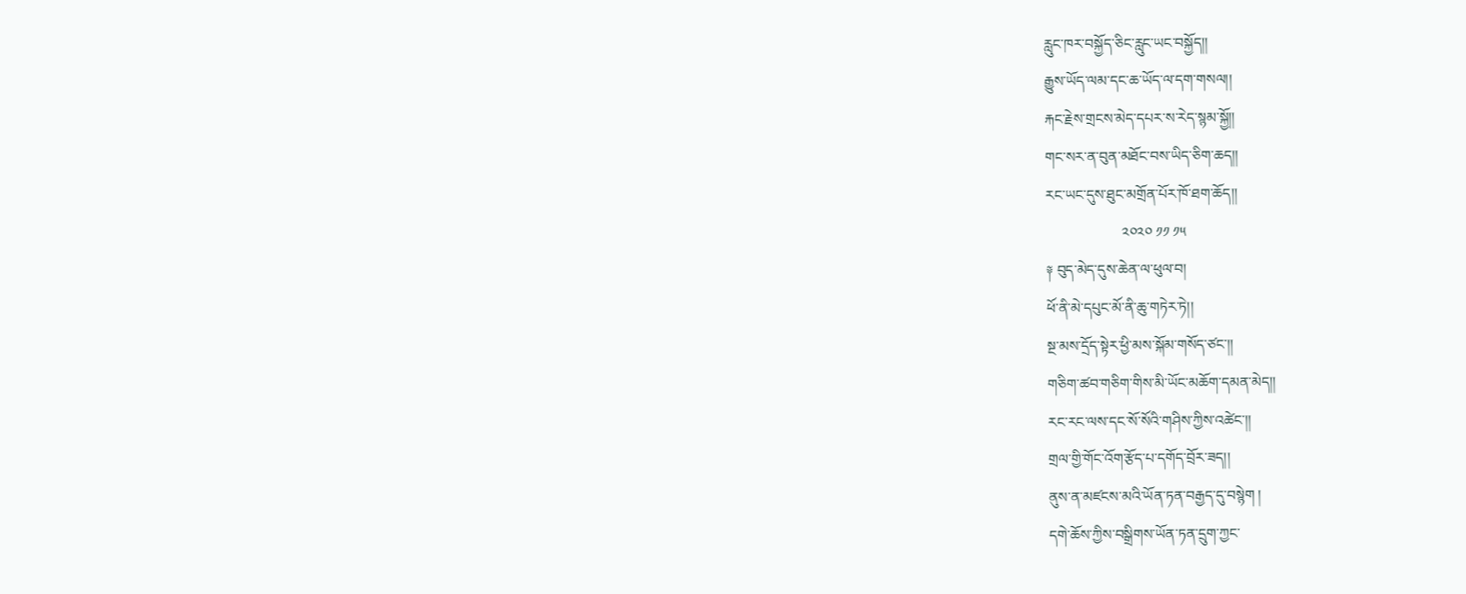རླུང་ཁར་བསྐྱོད་ཅིང་རླུང་ཡང་བསྐྱོད།།
རྒྱུས་ཡོད་ལམ་དང་ཆ་ཡོད་ལ་དག་གསལ།།
རྐང་རྗེས་གྲངས་མེད་དཔར་ས་རེད་སྙམ་སྐྱོ།།
གང་སར་ན་བུན་མཐོང་བས་ཡིད་ཅིག་ཆད།།
རང་ཡང་དུས་ཐུང་མགྲོན་པོར་ཁོ་ཐག་ཆོད།།
                     ༢༠༢༠ ༡༡ ༡༥
༈ བུད་མེད་དུས་ཆེན་ལ་ཕུལ་བ།
ཕོ་ནི་མེ་དཔུང་མོ་ནི་ཆུ་གཏེར་ཏེ།།
སྔ་མས་དྲོད་སྟེར་ཕྱི་མས་སྐོམ་གསོད་ཙང་།།
གཅིག་ཚབ་གཅིག་གིས་མི་ཡོང་མཆོག་དམན་མེད།།
རང་རང་ལས་དང་སོ་སོའི་གཤིས་ཀྱིས་འཚེང་།།
གྲལ་གྱི་གོང་འོག་རྩོད་པ་དགོད་བྲོར་ཟད།།
ནུས་ན་མཛངས་མའི་ཡོན་ཏན་བརྒྱད་དུ་བསྙེག །
དགེ་ཆོས་ཀྱིས་བསྒྲིགས་ཡོན་ཏན་དྲུག་ཀྱང་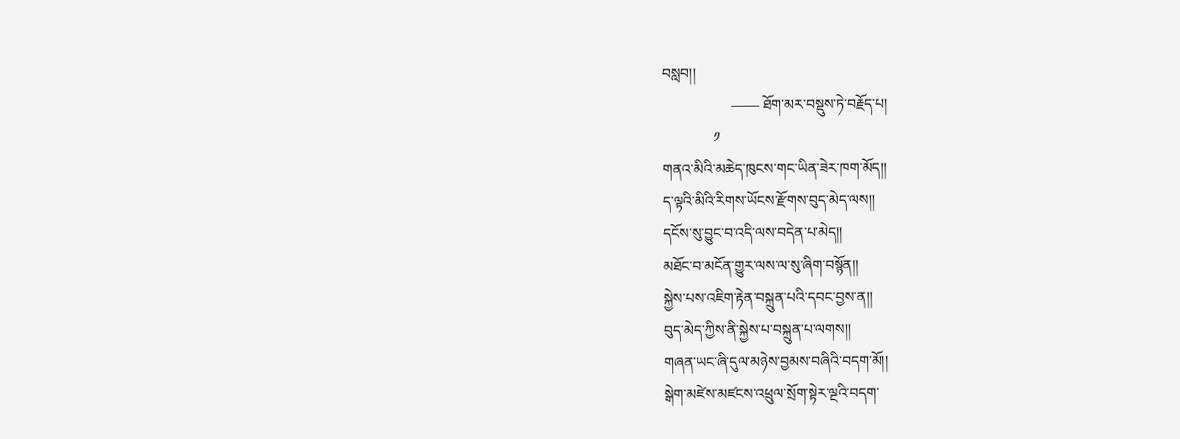བསླབ།།
                   —— ཐོག་མར་བསྡུས་ཏེ་བརྗོད་པ།
              ༡
གནའ་མིའི་མཆེད་ཁུངས་གང་ཡིན་ཟེར་ཁག་མོད།།
ད་ལྟའི་མིའི་རིགས་ཡོངས་རྫོགས་བུད་མེད་ལས།།
དངོས་སུ་བྱུང་བ་འདི་ལས་བདེན་པ་མེད།།
མཐོང་བ་མངོན་གྱུར་ལས་ལ་སུ་ཞིག་བསྙོན།།
སྐྱེས་པས་འཇིག་རྟེན་བསྐྲུན་པའི་དབང་བྱས་ན།།
བུད་མེད་ཀྱིས་ནི་སྐྱེས་པ་བསྐྲུན་པ་ལགས།།
གཞན་ཡང་ཞི་དུལ་མཉེས་བྱམས་བཞིའི་བདག་མོ།།
སྒེག་མཛེས་མཛངས་འཕྲུལ་སྲོག་སྟེར་ལྔའི་བདག་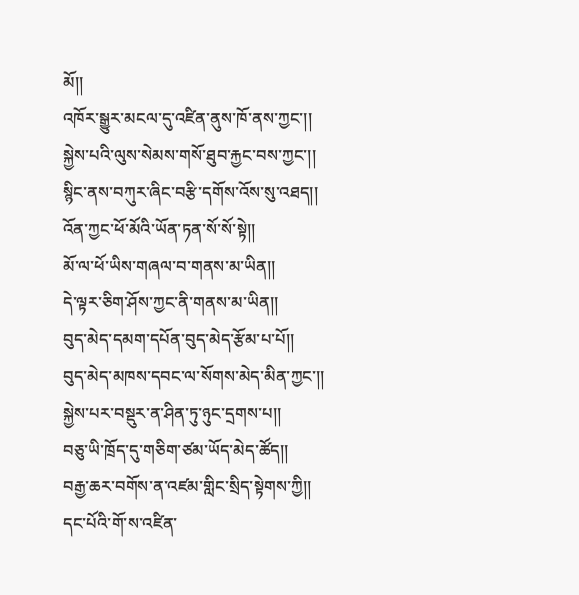མོ།།
འཁོར་སྒྱུར་མངལ་དུ་འཛིན་ནུས་ཁོ་ནས་ཀྱང་།།
སྐྱེས་པའི་ལུས་སེམས་གསོ་ཐུབ་རྐྱང་བས་ཀྱང་།།
སྙིང་ནས་བཀུར་ཞིང་བརྩི་དགོས་འོས་སུ་འཐད།།
འོན་ཀྱང་ཕོ་མོའི་ཡོན་ཏན་སོ་སོ་སྟེ།།
མོ་ལ་ཕོ་ཡིས་གཞལ་བ་གནས་མ་ཡིན།།
དེ་ལྟར་ཅིག་ཤོས་ཀྱང་ནི་གནས་མ་ཡིན།།
བུད་མེད་དམག་དཔོན་བུད་མེད་རྩོམ་པ་པོ།།
བུད་མེད་མཁས་དབང་ལ་སོགས་མེད་མིན་ཀྱང་།།
སྐྱེས་པར་བསྡུར་ན་ཤིན་ཏུ་ཉུང་དྲགས་པ།།
བཅུ་ཡི་ཁྲོད་དུ་གཅིག་ཙམ་ཡོད་མེད་ཚོད།།
བརྒྱ་ཆར་བགོས་ན་འཛམ་གླིང་སྲིད་སྟེགས་ཀྱི།།
དང་པོའི་གོ་ས་འཛིན་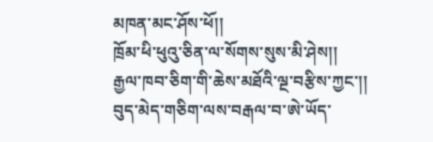མཁན་མང་ཤོས་ཕོ།།
ཁྲོམ་ཕི་ཕུའུ་ཅིན་ལ་སོགས་སུས་མི་ཤེས།།
རྒྱལ་ཁབ་ཅིག་གི་ཆེས་མཐོའི་ལྔ་བརྩིས་ཀྱང་།།
བུད་མེད་གཅིག་ལས་བརྒལ་བ་ཨེ་ཡོད་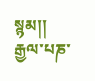སྙམ།།
རྒྱལ་པཎ་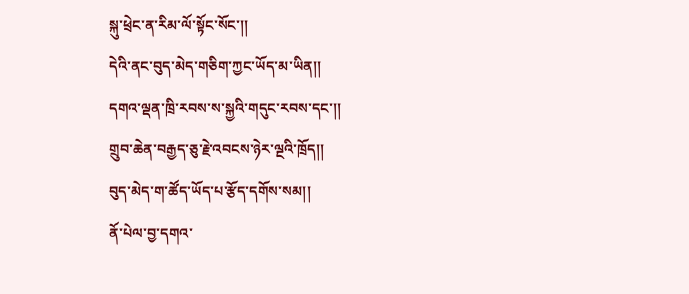སྐུ་ཕྲེང་ན་རིམ་ལོ་སྟོང་སོང་།།
དེའི་ནང་བུད་མེད་གཅིག་ཀྱང་ཡོད་མ་ཡིན།།
དགའ་ལྡན་ཁྲི་རབས་ས་སྐྱའི་གདུང་རབས་དང་།།
གྲུབ་ཆེན་བརྒྱད་ཅུ་རྗེ་འབངས་ཉེར་ལྔའི་ཁྲོད།།
བུད་མེད་ག་ཚོད་ཡོད་པ་རྩོད་དགོས་སམ།།
ནོ་པེལ་བྱ་དགའ་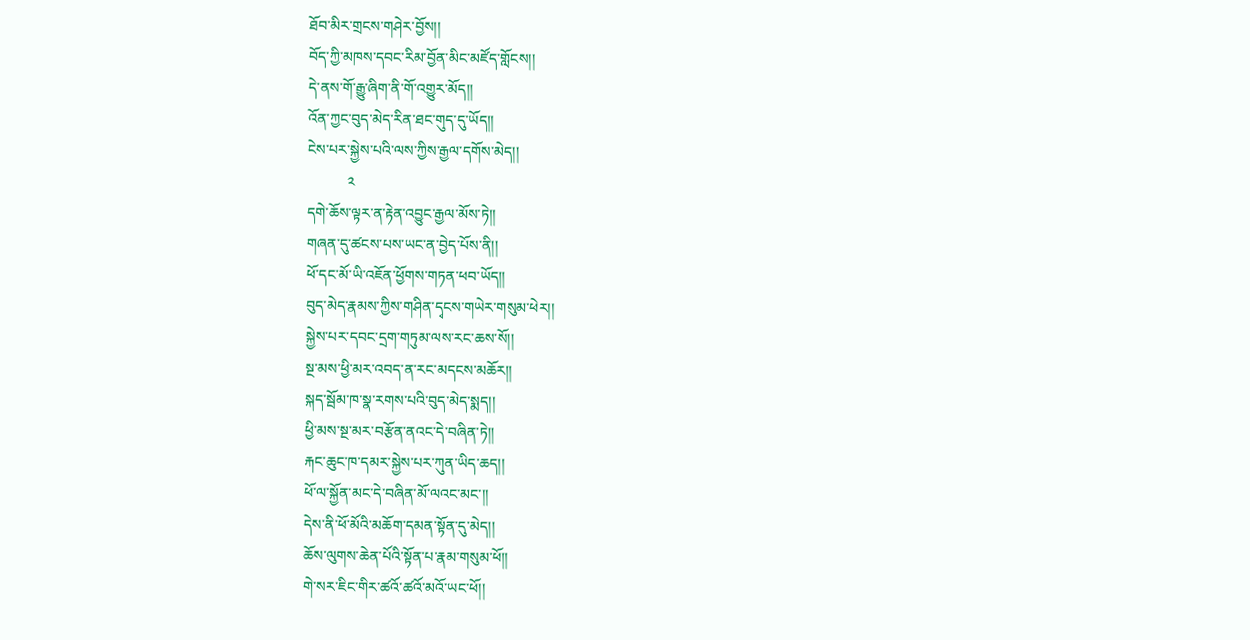ཐོབ་མིར་གྲངས་གཤེར་བྱོས།།
བོད་ཀྱི་མཁས་དབང་རིམ་བྱོན་མིང་མཛོད་གློངས།།
དེ་ནས་གོ་རྒྱུ་ཞིག་ནི་གོ་འགྱུར་མོད།།
འོན་ཀྱང་བུད་མེད་རིན་ཐང་གུད་དུ་ཡོད།།
ངེས་པར་སྐྱེས་པའི་ལས་ཀྱིས་རྒྱལ་དགོས་མེད།།
           ༢
དགེ་ཆོས་ལྟར་ན་རྟེན་འབྱུང་རྒྱལ་མོས་ཏེ།།
གཞན་དུ་ཚངས་པས་ཡང་ན་བྱེད་པོས་ནི།།
ཕོ་དང་མོ་ཡི་འཇོན་ཕྱོགས་གཏན་ཕབ་ཡོད།།
བུད་མེད་རྣམས་ཀྱིས་གཤིན་དྭངས་གཡེར་གསུམ་ཕེར།།
སྐྱེས་པར་དབང་དྲག་གཏུམ་ལས་རང་ཆས་སོ།།
སྔ་མས་ཕྱི་མར་འབད་ན་རང་མདངས་མཆོར།།
སྐད་སྦོམ་ཁ་སྣ་རགས་པའི་བུད་མེད་སྨད།།
ཕྱི་མས་སྔ་མར་བརྩོན་ནའང་དེ་བཞིན་ཏེ།།
རྐང་ཆུང་ཁ་དམར་སྐྱེས་པར་ཀུན་ཡིད་ཆད།།
ཕོ་ལ་སྐྱོན་མང་དེ་བཞིན་མོ་ལའང་མང་།།
དེས་ནི་ཕོ་མོའི་མཆོག་དམན་སྟོན་དུ་མེད།།
ཆོས་ལུགས་ཆེན་པོའི་སྟོན་པ་རྣམ་གསུམ་ཕོ།།
གེ་སར་ཇིང་གིར་ཚའོ་ཚའོ་མའོ་ཡང་ཕོ།།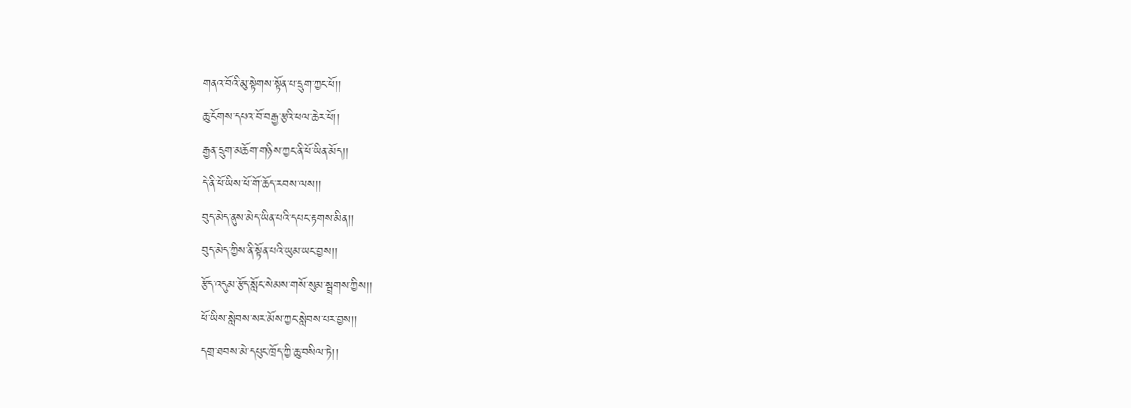གནའ་བོའི་མུ་སྟེགས་སྟོན་པ་དྲུག་ཀྱང་ཕོ།།
ཆུ་ངོགས་དཔའ་བོ་བརྒྱ་རྩའི་ཕལ་ཆེར་ཕོ།།
རྒྱན་དྲུག་མཆོག་གཉིས་ཀྱང་ནི་ཕོ་ཡིན་མོད།།
དེ་ནི་ཕོ་ཡིས་ཕོ་གོ་ཆོད་རབས་ལས།།
བུད་མེད་ནུས་མེད་ཡིན་པའི་དཔང་རྟགས་མིན།།
བུད་མེད་ཀྱིས་ནི་སྟོན་པའི་ཡུམ་ཡང་བྱས།།
རྩོད་འདུམ་རྩོད་སློང་སེམས་གསོ་སུམ་སྦྲགས་ཀྱིས།།
ཕོ་ཡིས་སླེབས་སར་མོས་ཀྱང་སླེབས་པར་བྱས།།
དགྲ་ཐབས་མེ་དཔུང་ཁྲོད་ཀྱི་ཆུ་བསིལ་ཏེ།།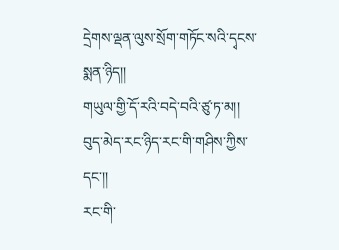དྲེགས་ལྡན་ལུས་སྲོག་གཏོང་སའི་དྭངས་སྨན་ཉིད།།
གཡུལ་གྱི་དོ་རའི་བདེ་བའི་ཙུ་ཏ་མ།།
བུད་མེད་རང་ཉིད་རང་གི་གཤིས་ཀྱིས་དང་།།
རང་གི་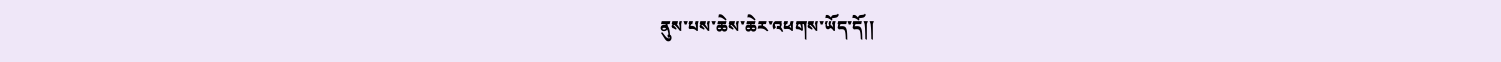ནུས་པས་ཆེས་ཆེར་འཕགས་ཡོད་དོ།།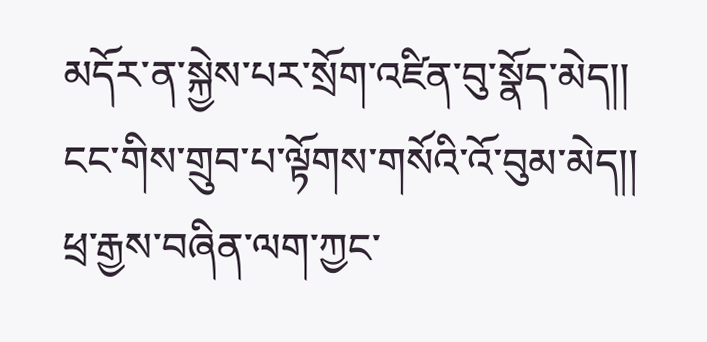མདོར་ན་སྐྱེས་པར་སྲོག་འཛིན་བུ་སྣོད་མེད།།
ངང་གིས་གྲུབ་པ་ལྟོགས་གསོའི་འོ་བུམ་མེད།།
ཕྲ་རྒྱས་བཞིན་ལག་ཀྱང་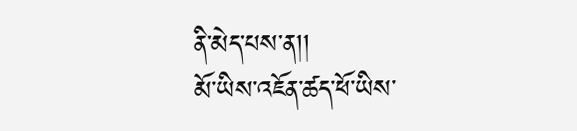ནི་མེད་པས་ན།།
མོ་ཡིས་འཇོན་ཚད་ཕོ་ཡིས་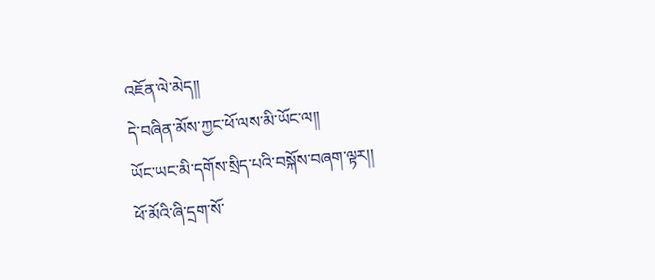འཇོན་ལེ་མེད།།
དེ་བཞིན་མོས་ཀྱང་ཕོ་ལས་མི་ཡོང་ལ།།
ཡོང་ཡང་མི་དགོས་སྲིད་པའི་བསྐོས་བཞག་ལྟར།།
ཕོ་མོའི་ཞི་དྲག་སོ་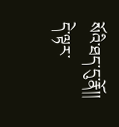སོའི་ཐད་དུ་རྣོ།།
དེ་ལྟར་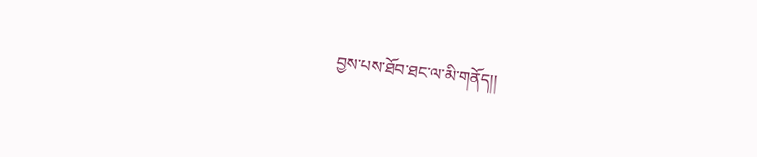བྱས་པས་ཐོབ་ཐང་ལ་མི་གནོད།།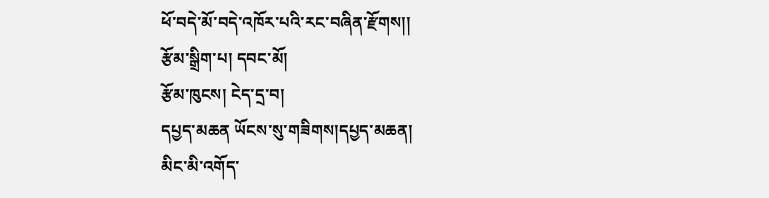ཕོ་བདེ་མོ་བདེ་འཁོར་པའི་རང་བཞིན་རྫོགས།།
རྩོམ་སྒྲིག་པ། དབང་མོ།
རྩོམ་ཁུངས། ངེད་དྲ་བ།
དཔྱད་མཆན ཡོངས་སུ་གཟིགས།དཔྱད་མཆན།
མིང་མི་འགོད་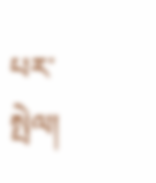པར་སྤེལ།